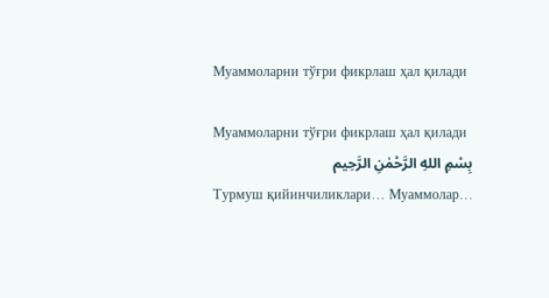Муаммоларни тўғри фикрлаш ҳал қилади

Муаммоларни тўғри фикрлаш ҳал қилади
بِسْمِ اللهِ الرَّحْمٰنِ الرَّحِيم
Турмуш қийинчиликлари… Муаммолар…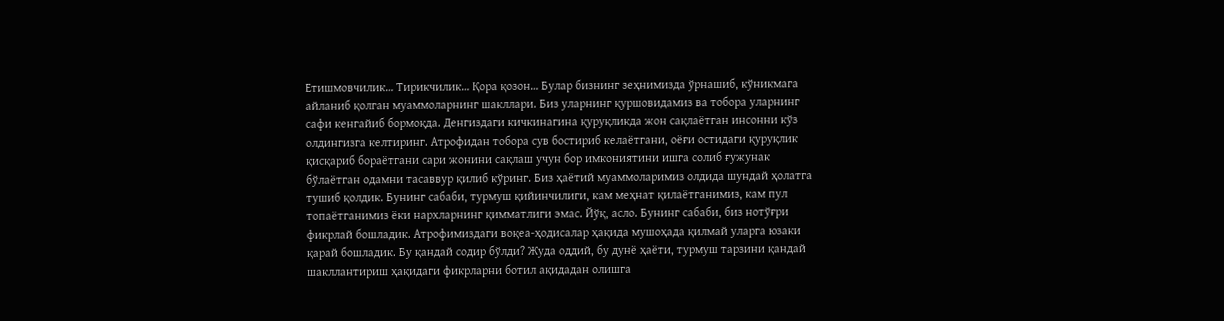Етишмовчилик… Тирикчилик… Қора қозон… Булар бизнинг зеҳнимизда ўрнашиб, кўникмага айланиб қолган муаммоларнинг шакллари. Биз уларнинг қуршовидамиз ва тобора уларнинг сафи кенгайиб бормоқда. Денгиздаги кичкинагина қуруқликда жон сақлаётган инсонни кўз олдингизга келтиринг. Атрофидан тобора сув бостириб келаётгани, оёғи остидаги қуруқлик қисқариб бораётгани сари жонини сақлаш учун бор имкониятини ишга солиб ғужунак бўлаётган одамни тасаввур қилиб кўринг. Биз ҳаётий муаммоларимиз олдида шундай ҳолатга тушиб қолдик. Бунинг сабаби, турмуш қийинчилиги, кам меҳнат қилаётганимиз, кам пул топаётганимиз ёки нархларнинг қимматлиги эмас. Йўқ, асло. Бунинг сабаби, биз нотўғри фикрлай бошладик. Атрофимиздаги воқеа-ҳодисалар ҳақида мушоҳада қилмай уларга юзаки қарай бошладик. Бу қандай содир бўлди? Жуда оддий, бу дунё ҳаёти, турмуш тарзини қандай шакллантириш ҳақидаги фикрларни ботил ақидадан олишга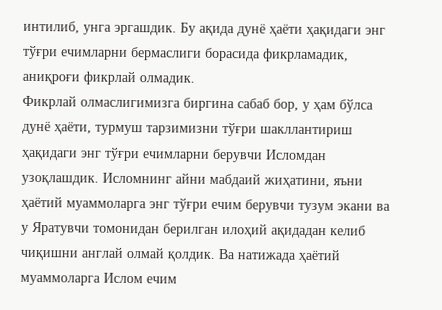интилиб, унга эргашдик. Бу ақида дунё ҳаёти ҳақидаги энг тўғри ечимларни бермаслиги борасида фикрламадик, аниқроғи фикрлай олмадик.
Фикрлай олмаслигимизга биргина сабаб бор, у ҳам бўлса дунё ҳаёти, турмуш тарзимизни тўғри шакллантириш ҳақидаги энг тўғри ечимларни берувчи Исломдан узоқлашдик. Исломнинг айни мабдаий жиҳатини, яъни ҳаётий муаммоларга энг тўғри ечим берувчи тузум экани ва у Яратувчи томонидан берилган илоҳий ақидадан келиб чиқишни англай олмай қолдик. Ва натижада ҳаётий муаммоларга Ислом ечим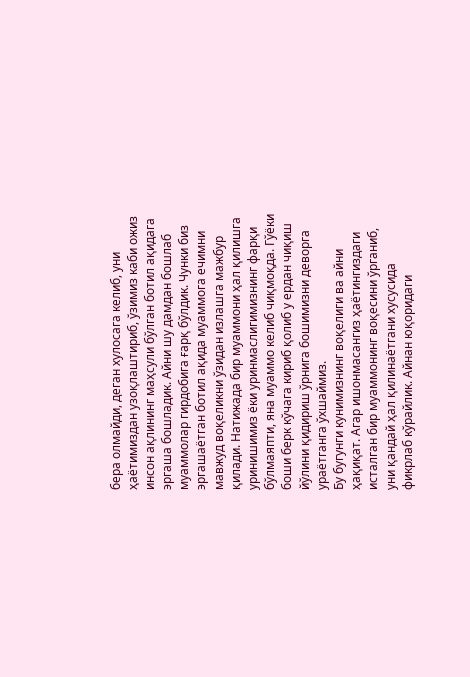бера олмайди, деган хулосага келиб, уни ҳаётимиздан узоқлаштириб, ўзимиз каби ожиз инсон ақлининг маҳсули бўлган ботил ақидага эргаша бошладик. Айни шу дамдан бошлаб муаммолар гирдобига ғарқ бўлдик. Чунки биз эргашаётган ботил ақида муаммога ечимни мавжуд воқеликни ўзидан излашга мажбур қилади. Натижада бир муаммони ҳал қилишга уринишимиз ёки уринмаслигимизнинг фарқи бўлмаяпти, яна муаммо келиб чиқмоқда. Гўёки боши берк кўчага кириб қолиб у ердан чиқиш йўлини қидириш ўрнига бошимизни деворга ураётганга ўхшаймиз.
Бу бугунги кунимизнинг воқелиги ва айни ҳақиқат. Агар ишонмасангиз ҳаётингиздаги исталган бир муаммонинг воқесини ўрганиб, уни қандай ҳал қилинаётгани хусусида фикрлаб кўрайлик. Айнан юқоридаги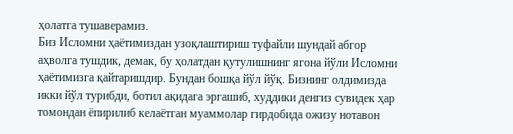ҳолатга тушаверамиз.
Биз Исломни ҳаётимиздан узоқлаштириш туфайли шундай абгор аҳволга тушдик, демак, бу ҳолатдан қутулишнинг ягона йўли Исломни ҳаётимизга қайтаришдир. Бундан бошқа йўл йўқ. Бизнинг олдимизда икки йўл турибди, ботил ақидага эргашиб, худдики денгиз сувидек ҳар томондан ёпирилиб келаётган муаммолар гирдобида ожизу нотавон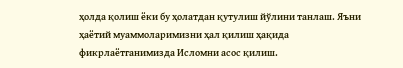ҳолда қолиш ёки бу ҳолатдан қутулиш йўлини танлаш. Яъни ҳаётий муаммоларимизни ҳал қилиш ҳақида фикрлаётганимизда Исломни асос қилиш.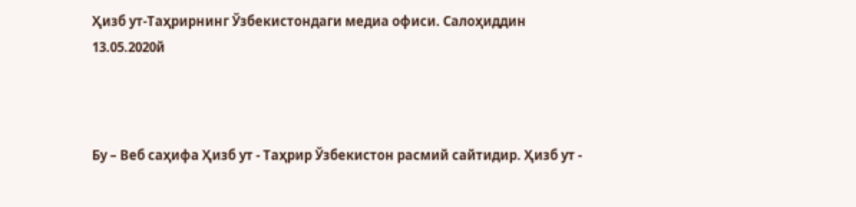Ҳизб ут-Таҳрирнинг Ўзбекистондаги медиа офиси. Салоҳиддин
13.05.2020й



Бу – Веб саҳифа Ҳизб ут - Таҳрир Ўзбекистон расмий сайтидир. Ҳизб ут -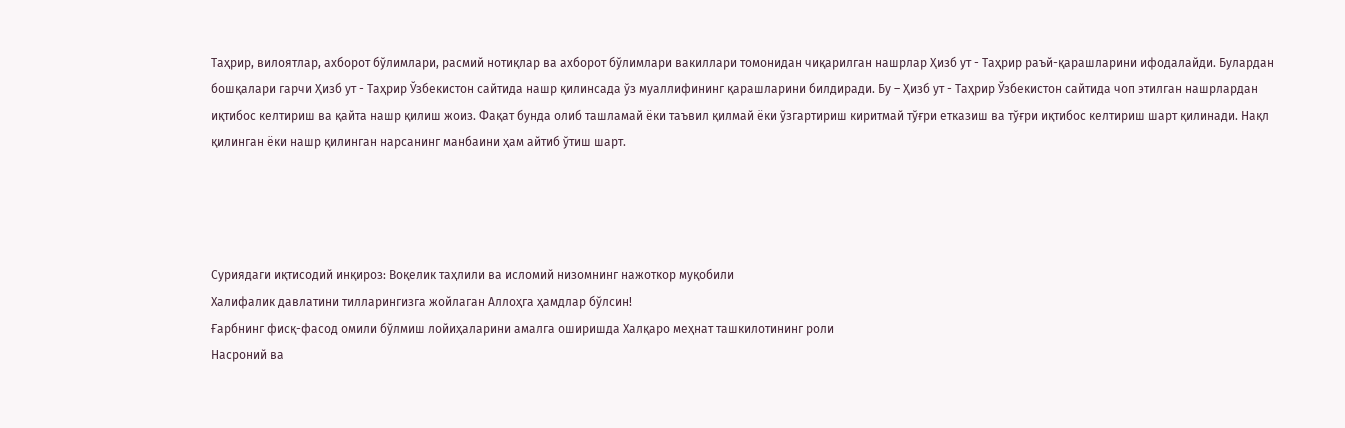Таҳрир, вилоятлар, ахборот бўлимлари, расмий нотиқлар ва ахборот бўлимлари вакиллари томонидан чиқарилган нашрлар Ҳизб ут - Таҳрир раъй-қарашларини ифодалайди. Булардан бошқалари гарчи Ҳизб ут - Таҳрир Ўзбекистон сайтида нашр қилинсада ўз муаллифининг қарашларини билдиради. Бу – Ҳизб ут - Таҳрир Ўзбекистон сайтида чоп этилган нашрлардан иқтибос келтириш ва қайта нашр қилиш жоиз. Фақат бунда олиб ташламай ёки таъвил қилмай ёки ўзгартириш киритмай тўғри етказиш ва тўғри иқтибос келтириш шарт қилинади. Нақл қилинган ёки нашр қилинган нарсанинг манбаини ҳам айтиб ўтиш шарт.




Суриядаги иқтисодий инқироз: Воқелик таҳлили ва исломий низомнинг нажоткор муқобили
Халифалик давлатини тилларингизга жойлаган Аллоҳга ҳамдлар бўлсин!
Ғарбнинг фисқ-фасод омили бўлмиш лойиҳаларини амалга оширишда Халқаро меҳнат ташкилотининг роли
Насроний ва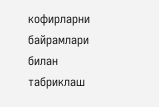кофирларни байрамлари билан табриклаш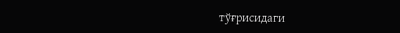тўғрисидаги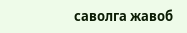саволга жавоб